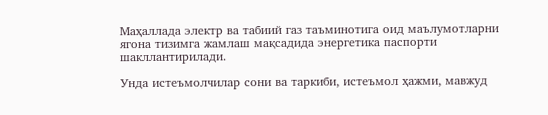Маҳаллада электр ва табиий газ таъминотига оид маълумотларни ягона тизимга жамлаш мақсадида энергетика паспорти шакллантирилади.

Унда истеъмолчилар сони ва таркиби, истеъмол ҳажми, мавжуд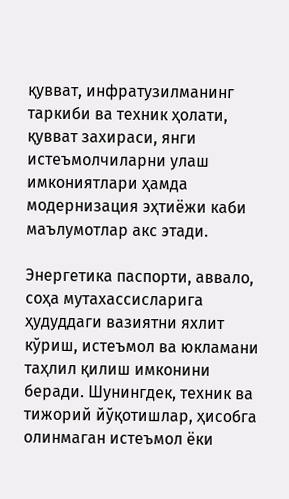қувват, инфратузилманинг таркиби ва техник ҳолати, қувват захираси, янги истеъмолчиларни улаш имкониятлари ҳамда модернизация эҳтиёжи каби маълумотлар акс этади.

Энергетика паспорти, аввало, соҳа мутахассисларига ҳудуддаги вазиятни яхлит кўриш, истеъмол ва юкламани таҳлил қилиш имконини беради. Шунингдек, техник ва тижорий йўқотишлар, ҳисобга олинмаган истеъмол ёки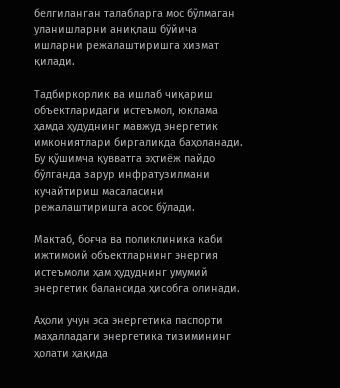белгиланган талабларга мос бўлмаган уланишларни аниқлаш бўйича ишларни режалаштиришга хизмат қилади.

Тадбиркорлик ва ишлаб чиқариш объектларидаги истеъмол, юклама ҳамда ҳудуднинг мавжуд энергетик имкониятлари биргаликда баҳоланади. Бу қўшимча қувватга эҳтиёж пайдо бўлганда зарур инфратузилмани кучайтириш масаласини режалаштиришга асос бўлади.

Мактаб, боғча ва поликлиника каби ижтимоий объектларнинг энергия истеъмоли ҳам ҳудуднинг умумий энергетик балансида ҳисобга олинади.

Аҳоли учун эса энергетика паспорти маҳалладаги энергетика тизимининг ҳолати ҳақида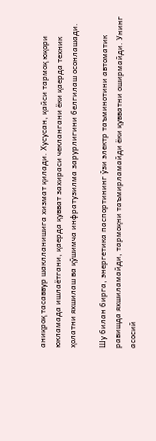аниқроқ тасаввур шаклланишига хизмат қилади. Хусусан, қайси тармоқ юқори юкламада ишлаётгани, қаерда қувват захираси чеклангани ёки қаерда техник ҳолатни яхшилаш ва қўшимча инфратузилма зарурлигини белгилаш осонлашади.

Шу билан бирга, энергетика паспортининг ўзи электр таъминотини автоматик равишда яхшиламайди, тармоқни таъмирламайди ёки қувватни оширмайди. Унинг асосий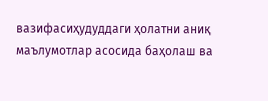вазифасиҳудуддаги ҳолатни аниқ маълумотлар асосида баҳолаш ва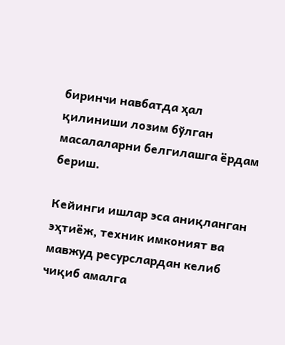биринчи навбатда ҳал қилиниши лозим бўлган масалаларни белгилашга ёрдам бериш.

Кейинги ишлар эса аниқланган эҳтиёж, техник имконият ва мавжуд ресурслардан келиб чиқиб амалга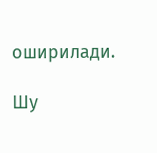оширилади.

Шу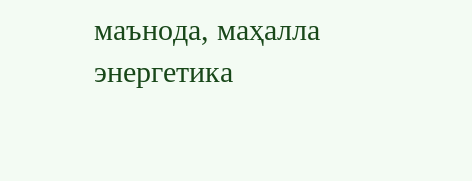маънода, маҳалла энергетика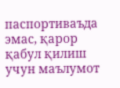паспортиваъда эмас, қарор қабул қилиш учун маълумот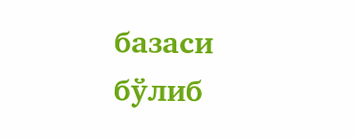базаси бўлиб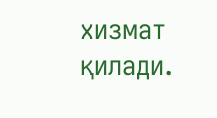хизмат қилади.